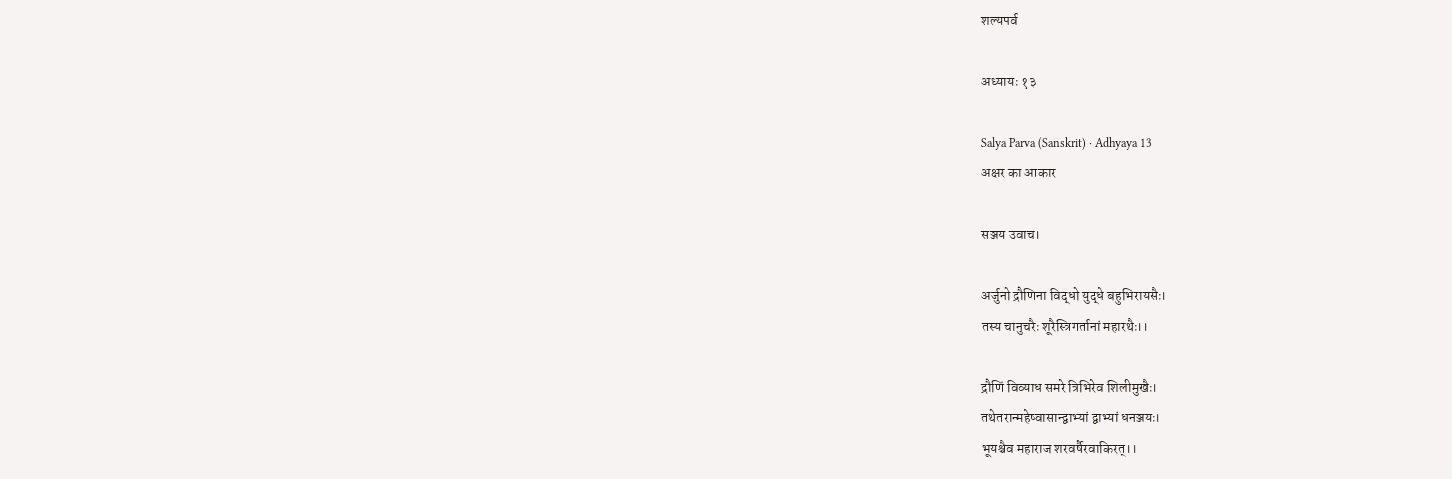शल्यपर्व

अध्यायः १३

Salya Parva (Sanskrit) · Adhyaya 13
अक्षर का आकार

सञ्जय उवाच।

अर्जुनो द्रौणिना विद्धो युद्धे बहुभिरायसैः।
तस्य चानुचरैः शूरैस्त्रिगर्तानां महारथैः।।

द्रौणिं विव्याध समरे त्रिभिरेव शिलीमुखैः।
तथेतरान्महेष्वासान्द्वाभ्यां द्वाभ्यां धनञ्जयः।
भूयश्चैव महाराज शरवर्षैरवाकिरत्।।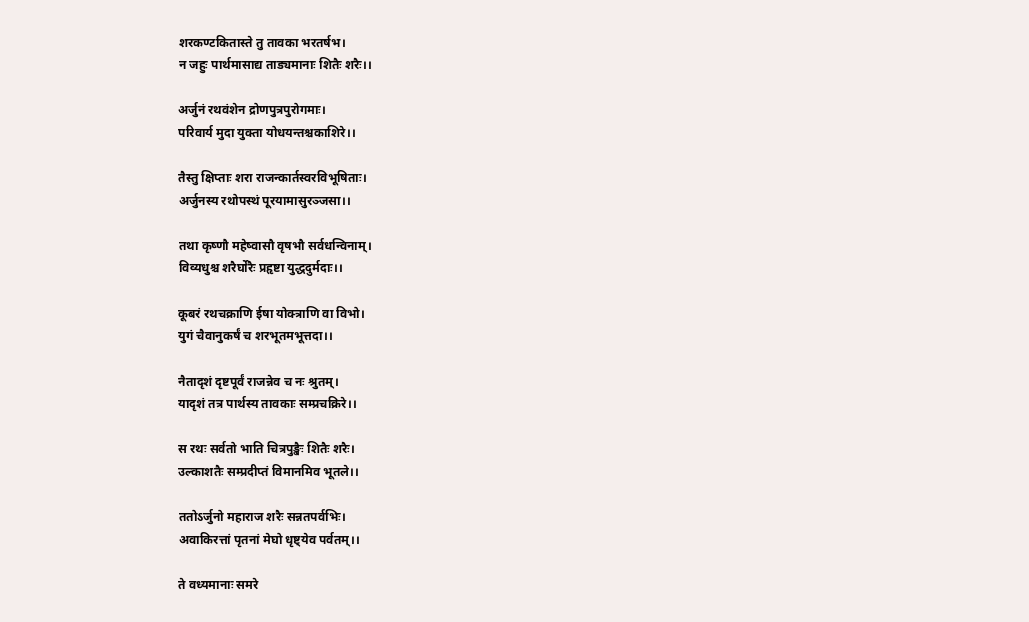शरकण्टकितास्ते तु तावका भरतर्षभ।
न जहुः पार्थमासाद्य ताड्यमानाः शितैः शरैः।।

अर्जुनं रथवंशेन द्रोणपुत्रपुरोगमाः।
परिवार्य मुदा युक्ता योधयन्तश्चकाशिरे।।

तैस्तु क्षिप्ताः शरा राजन्कार्तस्वरविभूषिताः।
अर्जुनस्य रथोपस्थं पूरयामासुरञ्जसा।।

तथा कृष्णौ महेष्वासौ वृषभौ सर्वधन्विनाम्।
विव्यधुश्च शरैर्घोरैः प्रहृष्टा युद्धदुर्मदाः।।

कूबरं रथचक्राणि ईषा योक्त्राणि वा विभो।
युगं चैवानुकर्षं च शरभूतमभूत्तदा।।

नैतादृशं दृष्टपूर्वं राजन्नेव च नः श्रुतम्।
यादृशं तत्र पार्थस्य तावकाः सम्प्रचक्रिरे।।

स रथः सर्वतो भाति चित्रपुङ्खैः शितैः शरैः।
उल्काशतैः सम्प्रदीप्तं विमानमिव भूतले।।

ततोऽर्जुनो महाराज शरैः सन्नतपर्वभिः।
अवाकिरत्तां पृतनां मेघो धृष्ट्येव पर्वतम्।।

ते वध्यमानाः समरे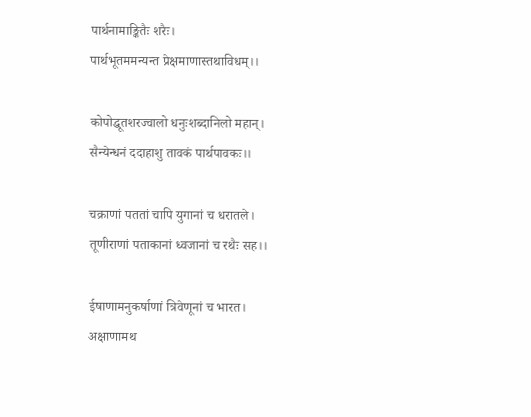पार्थनामाङ्कितैः शरैः।
पार्थभूतममन्यन्त प्रेक्षमाणास्तथाविधम्।।

कोपोद्धूतशरज्वालो धनुःशब्दानिलो महान्।
सैन्येन्धनं ददाहाशु तावकं पार्थपावकः।।

चक्राणां पततां चापि युगानां च धरातले।
तूणीराणां पताकानां ध्वजानां च रथैः सह।।

ईषाणामनुकर्षाणां त्रिवेणूनां च भारत।
अक्षाणामथ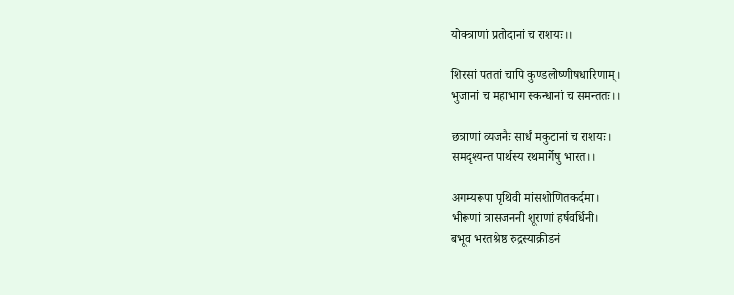योक्त्राणां प्रतोदानां च राशयः।।

शिरसां पततां चापि कुण्डलोष्णीषधारिणाम्।
भुजानां च महाभाग स्कन्धानां च समन्ततः।।

छत्राणां व्यजनैः सार्धं मकुटानां च राशयः।
समदृश्यन्त पार्थस्य रथमार्गेषु भारत।।

अगम्यरूपा पृथिवी मांसशोणितकर्दमा।
भीरूणां त्रासजननी शूराणां हर्षवर्धिनी।
बभूव भरतश्रेष्ठ रुद्रस्याक्रीडनं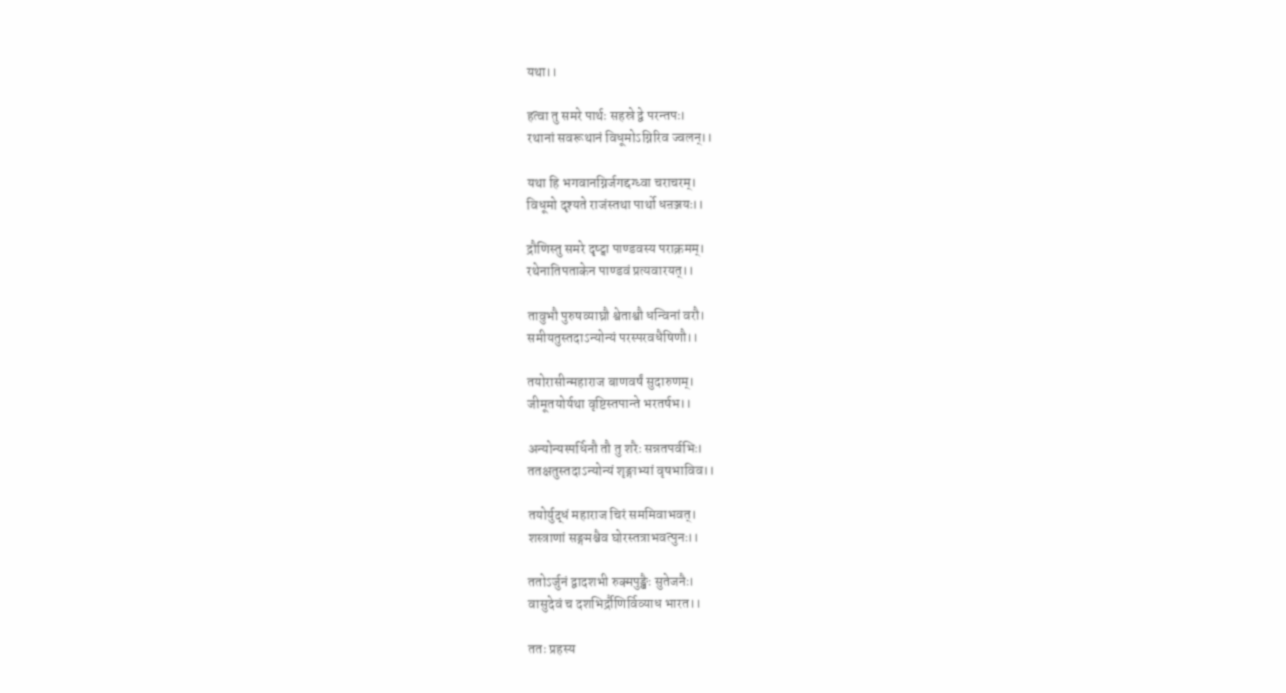यथा।।

हत्वा तु समरे पार्थः सहस्रे द्वे परन्तपः।
रथानां सवरूथानं विधूमोऽग्निरिव ज्वलन्।।

यथा हि भगवानग्निर्जगद्दग्ध्वा चराचरम्।
विधूमो दृश्यते राजंस्तथा पार्थो धऩञ्जयः।।

द्रौणिस्तु समरे दृष्ट्वा पाण्डवस्य पराक्रमम्।
रथेनातिपताकेन पाण्डवं प्रत्यवारयत्।।

तावुभौ पुरुषव्याघ्रौ श्वेताश्वौ धन्विनां वरौ।
समीयतुस्तदाऽन्योन्यं परस्परवधैषिणौ।।

तयोरासीन्महाराज बाणवर्षं सुदारुणम्।
जीमूतयोर्यथा वृष्टिस्तपान्ते भरतर्षभ।।

अन्योन्यस्पर्धिनौ तौ तु शरैः सन्नतपर्वभिः।
ततक्षतुस्तदाऽन्योन्यं शृङ्गाभ्यां वृषभाविव।।

तयोर्युद्धं महाराज चिरं सममिवाभवत्।
शस्त्राणां सङ्गमश्चैव घोरस्तत्राभवत्पुनः।।

ततोऽर्जुनं द्वादशभी रुक्मपुङ्खैः सुतेजनैः।
वासुदेवं च दशभिर्द्रौणिर्विव्याध भारत।।

ततः प्रहस्य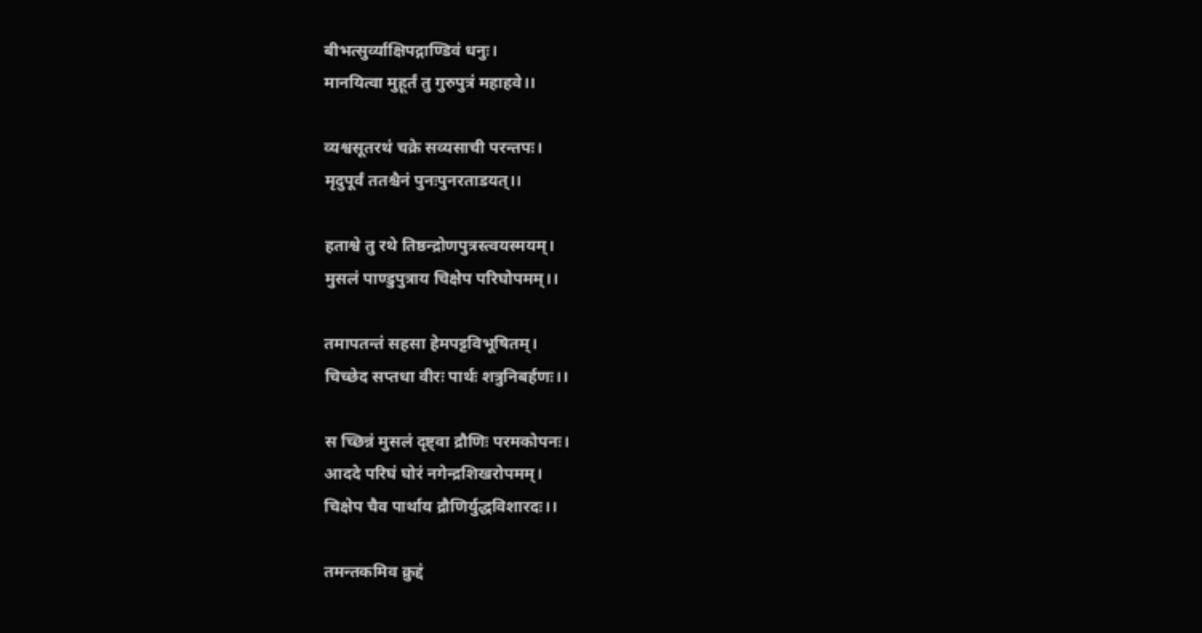बीभत्सुर्व्याक्षिपद्गाण्डिवं धनुः।
मानयित्वा मुहूर्तं तु गुरुपुत्रं महाहवे।।

व्यश्वसूतरथं चक्रे सव्यसाची परन्तपः।
मृदुपूर्वं ततश्चैनं पुनःपुनरताडयत्।।

हताश्वे तु रथे तिष्ठन्द्रोणपुत्रस्त्वयस्मयम्।
मुसलं पाण्डुपुत्राय चिक्षेप परिघोपमम्।।

तमापतन्तं सहसा हेमपट्टविभूषितम्।
चिच्छेद सप्तधा वीरः पार्थः शत्रुनिबर्हणः।।

स च्छिन्नं मुसलं दृष्ट्वा द्रौणिः परमकोपनः।
आददे परिघं घोरं नगेन्द्रशिखरोपमम्।
चिक्षेप चैव पार्थाय द्रौणिर्युद्धविशारदः।।

तमन्तकमिव क्रुद्दं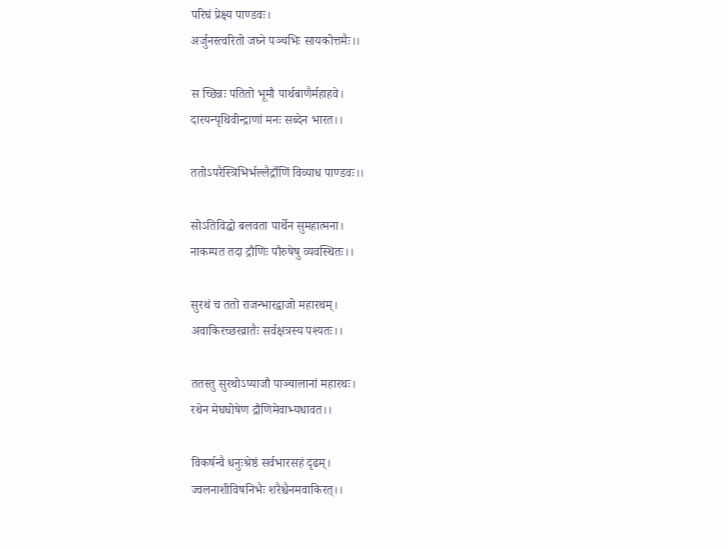परिघं प्रेक्ष्य पाण्डवः।
अर्जुनस्त्वरितो जघ्ने पञ्चभिः सायकोत्तमैः।।

स च्छिन्नः पतितो भूमौ पार्थबाणैर्महाहवे।
दारयन्पृथिवीन्द्राणां मनः सब्देन भारत।।

ततोऽपरैस्त्रिभिर्भल्लैर्द्रौणिं विव्याध पाण्‍डवः।।

सोऽतिविद्धो बलवता पार्थेन सुमहात्मना।
नाकम्पत तदा द्रौणिः पौरुषेषु व्यवस्थितः।।

सुरथं च ततो राजन्भारद्वाजो महारथम्।
अवाकिरच्छरव्रातैः सर्वक्षत्रस्य पश्यतः।।

ततस्तु सुरथोऽप्याजौ पाञ्चालानां महारथः।
रथेन मेघघोषेण द्रौणिमेवाभ्यधावत।।

विकर्षन्वै धनुःश्रेष्ठं सर्वभारसहं दृढम्।
ज्वलनाशीविषनिभैः शरैश्चैनमवाकिरत्।।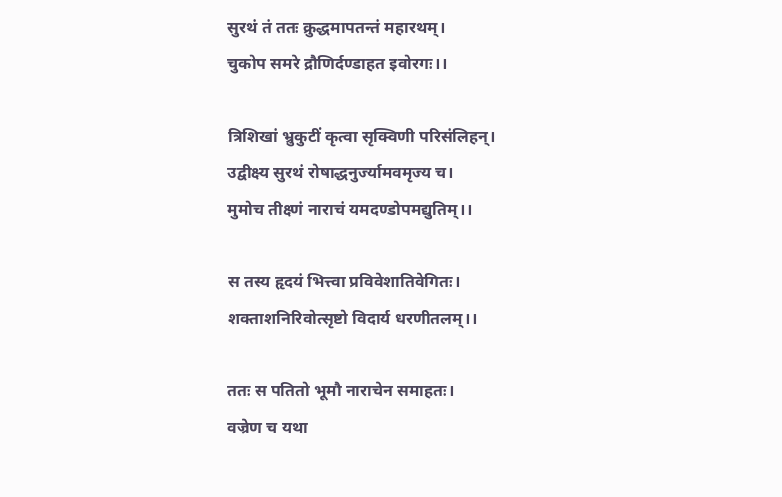सुरथं तं ततः क्रुद्धमापतन्तं महारथम्।
चुकोप समरे द्रौणिर्दण्डाहत इवोरगः।।

त्रिशिखां भ्रुकुटीं कृत्वा सृक्विणी परिसंलिहन्।
उद्वीक्ष्य सुरथं रोषाद्धनुर्ज्यामवमृज्य च।
मुमोच तीक्ष्णं नाराचं यमदण्डोपमद्युतिम्।।

स तस्य हृदयं भित्त्वा प्रविवेशातिवेगितः।
शक्ताशनिरिवोत्सृष्टो विदार्य धरणीतलम्।।

ततः स पतितो भूमौ नाराचेन समाहतः।
वज्रेण च यथा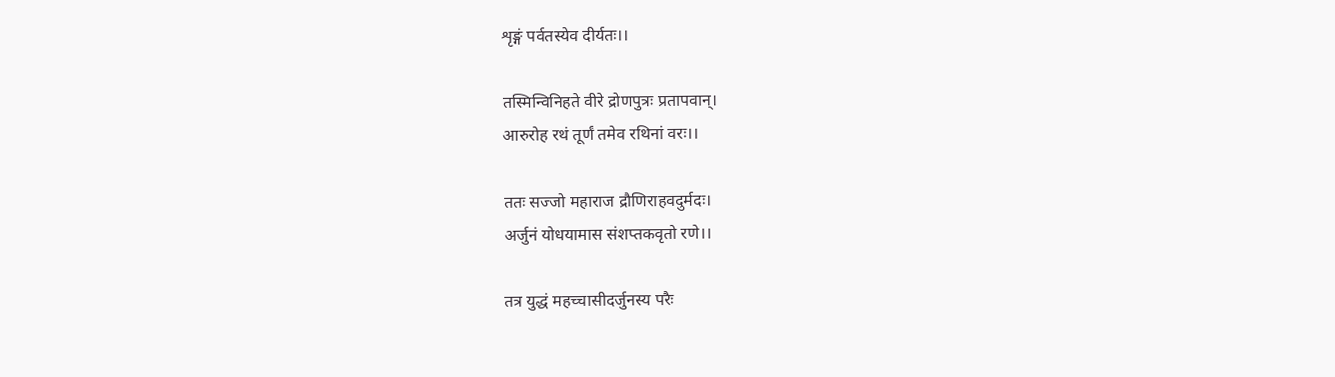शृङ्गं पर्वतस्येव दीर्यतः।।

तस्मिन्विनिहते वीरे द्रोणपुत्रः प्रतापवान्।
आरुरोह रथं तूर्णं तमेव रथिनां वरः।।

ततः सज्जो महाराज द्रौणिराहवदुर्मदः।
अर्जुनं योधयामास संशप्तकवृतो रणे।।

तत्र युद्धं महच्चासीदर्जुनस्य परैः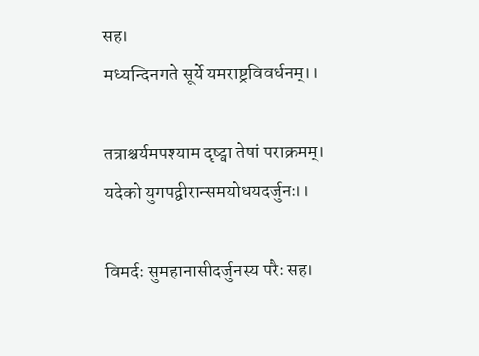सह।
मध्यन्दिनगते सूर्ये यमराष्ट्रविवर्धनम्।।

तत्राश्चर्यमपश्याम दृष्ट्वा तेषां पराक्रमम्।
यदेको युगपद्वीरान्समयोधयदर्जुनः।।

विमर्दः सुमहानासीदर्जुनस्य परैः सह।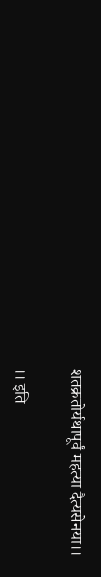शतक्रतोर्यथापूर्वं महत्या दैत्यसेनया।।

।। इति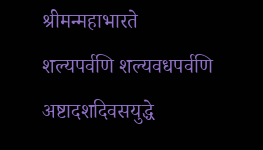श्रीमन्महाभारते
शल्यपर्वणि शल्यवधपर्वणि
अष्टादशदिवसयुद्धे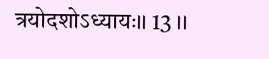त्रयोदशोऽध्यायः।। 13 ।।